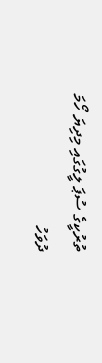ތުރުކީގެ ސުޕަ ލީގުގައި މިދިޔަ ހޯމަ ދުވަހު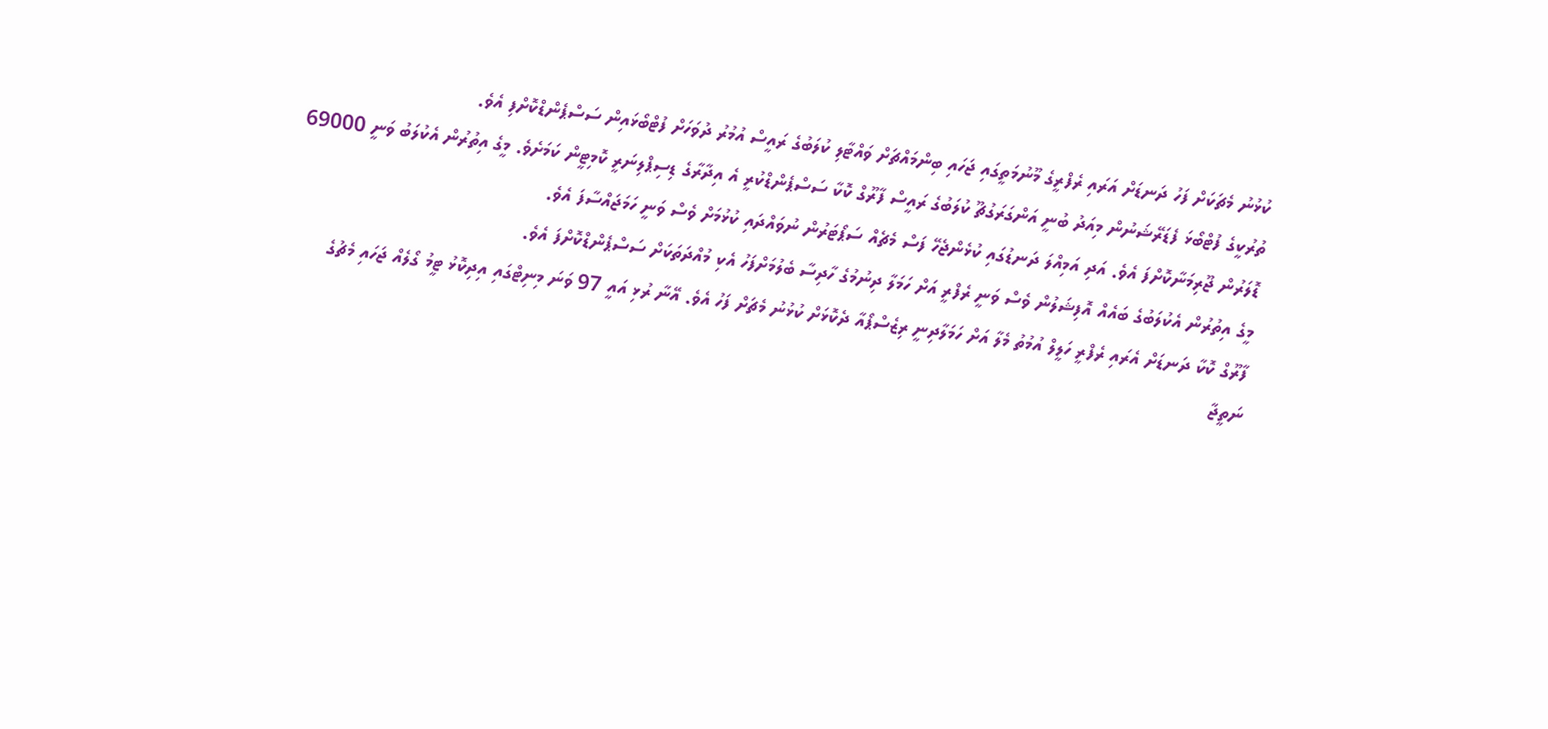ކުޅުނު މެޗަކަށް ފަހު ދަނޑަށް އަރައި ރެފްރީގެ މޫނުމަތީގައި ޖަހައި ބިންމައްޗަށް ވައްޓާލި ކުލަބުގެ ރައީސް އުމުރު ދުވަހަށް ފުޓްބޯޅައިން ސަސްޕެންޑްކޮށްފި އެވެ.
ތުރުކީގެ ފުޓްބޯޅަ ފެޑަރޭޝަނުން މިއަދު ބުނީ އަންގަރަގުޗޫ ކުލަބުގެ ރައީސް ފާރޫގް ކޮކާ ސަސްޕެންޑްކުރީ އެ އިދާރާގެ ޑިސިޕްލިނަރީ ކޮމިޓީން ކަމަށެވެ. މީގެ އިތުރުން އެކުލަބު ވަނީ 69000 ޑޮލަރުން ޖޫރިމަނާކޮށްފަ އެވެ. އަދި އަމިއްލަ ދަނޑުގައި ކުޅެންޖެހޭ ފަސް މެޗެއް ސަޕޯޓަރުން ނުވައްދައި ކުޅުމަށް ވެސް ވަނީ ހަމަޖައްސާފަ އެވެ.
މީގެ އިތުރުން އެކުލަބުގެ ބައެއް އޮފިޝަލުން ވެސް ވަނީ ރެފްރީ އަށް ހަމަލާ ދިނުމުގެ ހާދިސާ ބެލުމަށްފަހު އެކި މުއްދަތަކަށް ސަސްޕެންޑްކޮށްފަ އެވެ.
ފާރޫގް ކޮކާ ދަނޑަށް އެރައި ރެފްރީ ހަލީލް އުމުތު މެލާ އަށް ހަމަލާދިނީ ރިޒެސްޕޯއާ ދެކޮޅަށް ކުޅުނު މެޗަށް ފަހު އެވެ. އޭނާ ރުޅި އައީ 97 ވަނަ މިނިޓްގައި އިދިކޮޅު ޓީމު ގޯލެއް ޖަހައި މެޗުގެ ނަތީޖާ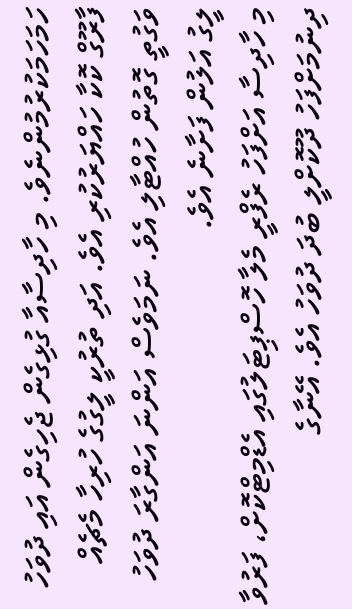ހަމަހަމަކުރުމުންނެވެ. މި ހާދިސާއާ ގުޅިގެން ޖެހިގެން އައި ދުވަހު ފާރޫގް ކޮކާ ހައްޔަރުކުރި އެވެ. އަދި ތުރުކީ ލީގުގެ ހުރިހާ މެޗެއް ވަގުތީ ގޮތުން ހުއްޓާލި އެވެ. ނަމަވެސް އަންނަ އަންގާރަ ދުވަހު ލީގު އަލުން ފަށާނެ އެވެ.
މި ހާދިސާ އަށްފަހު ރެފްރީ މެލާ ހޮސްޕިޓަލުގައި އެޑްމިޓްކޮށް، ފަރުވާ ދިނުމަށްފަހު ދޫކޮށްލީ ބުދަ ދުވަހު އެވެ. އޭނާގެ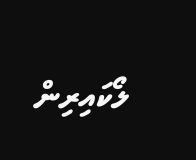ލޯކައިރިން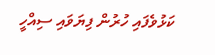ކަޅުވެފައި ހުރުން ފިޔަވައި ސިއްހީ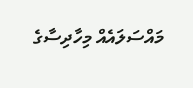މައްސަލައެއް މިހާދިސާގެ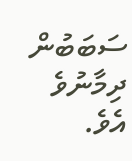ސަބަބުން ދިމާނުވެ އެވެ.